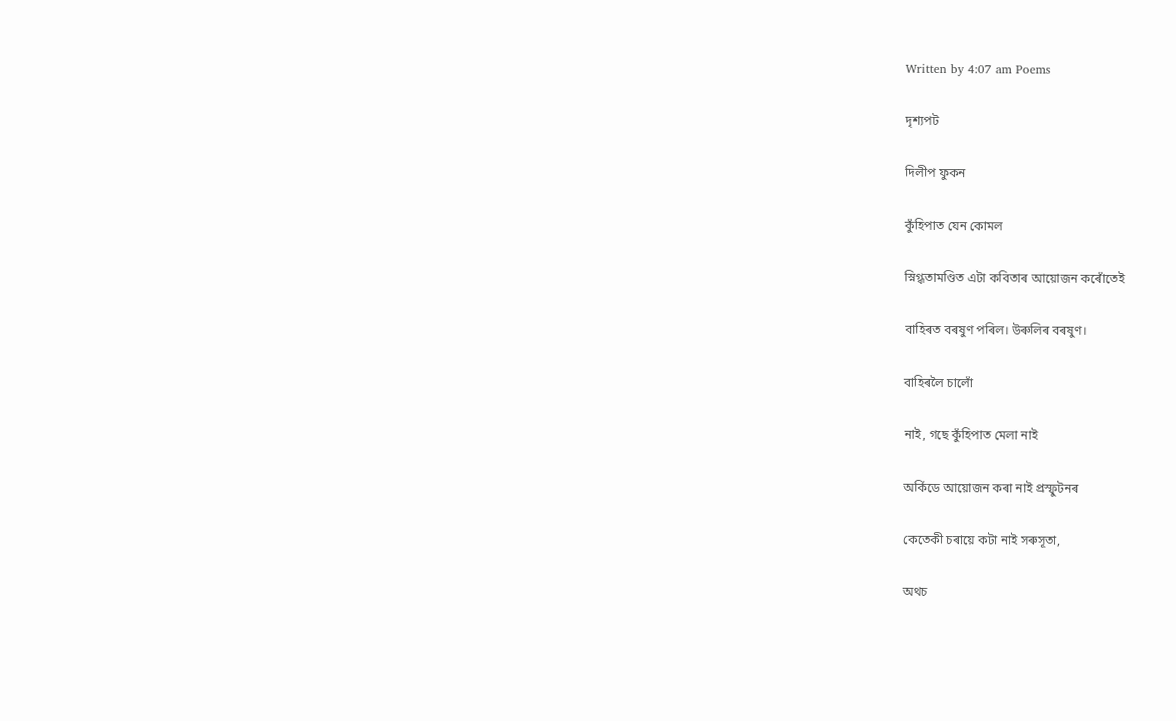Written by 4:07 am Poems

দৃশ্যপট

দিলীপ ফুকন

কুঁহিপাত যেন কোমল

স্নিগ্ধতামণ্ডিত এটা কবিতাৰ আয়োজন কৰোঁতেই

বাহিৰত বৰষুণ পৰিল। উৰুলিৰ বৰষুণ।

বাহিৰলৈ চালোঁ

নাই, গছে কুঁহিপাত মেলা নাই

অৰ্কিডে আয়োজন কৰা নাই প্ৰস্ফুটনৰ

কেতেকী চৰায়ে কটা নাই সৰুসূতা,

অথচ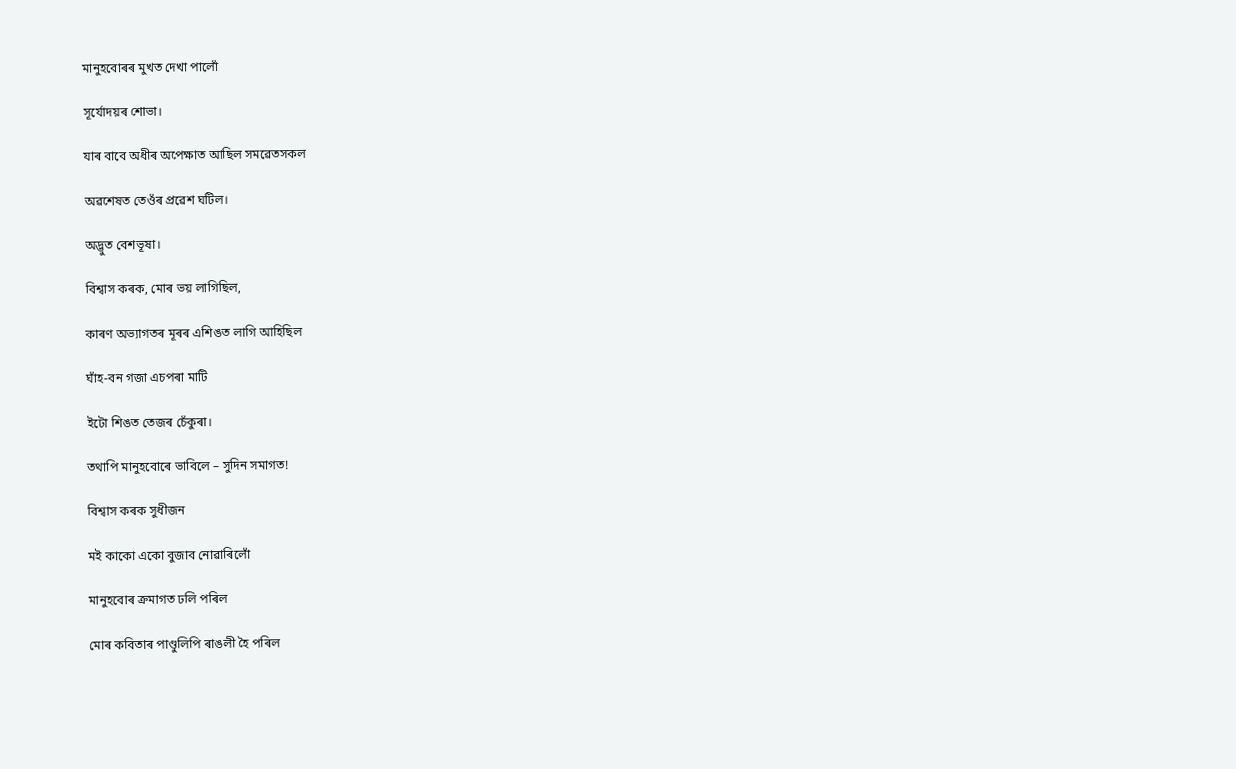মানুহবোৰৰ মুখত দেখা পালোঁ

সূৰ্যোদয়ৰ শোভা।

যাৰ বাবে অধীৰ অপেক্ষাত আছিল সমৱেতসকল

অৱশেষত তেওঁৰ প্ৰৱেশ ঘটিল।

অদ্ভুত বেশভূষা।

বিশ্বাস কৰক, মোৰ ভয় লাগিছিল,

কাৰণ অভ্যাগতৰ মূৰৰ এশিঙত লাগি আহিছিল

ঘাঁহ-বন গজা এচপৰা মাটি

ইটো শিঙত তেজৰ চেঁকুৰা।

তথাপি মানুহবোৰে ভাবিলে – সুদিন সমাগত!

বিশ্বাস কৰক সুধীজন

মই কাকো একো বুজাব নোৱাৰিলোঁ

মানুহবোৰ ক্ৰমাগত ঢলি পৰিল

মোৰ কবিতাৰ পাণ্ডুলিপি ৰাঙলী হৈ পৰিল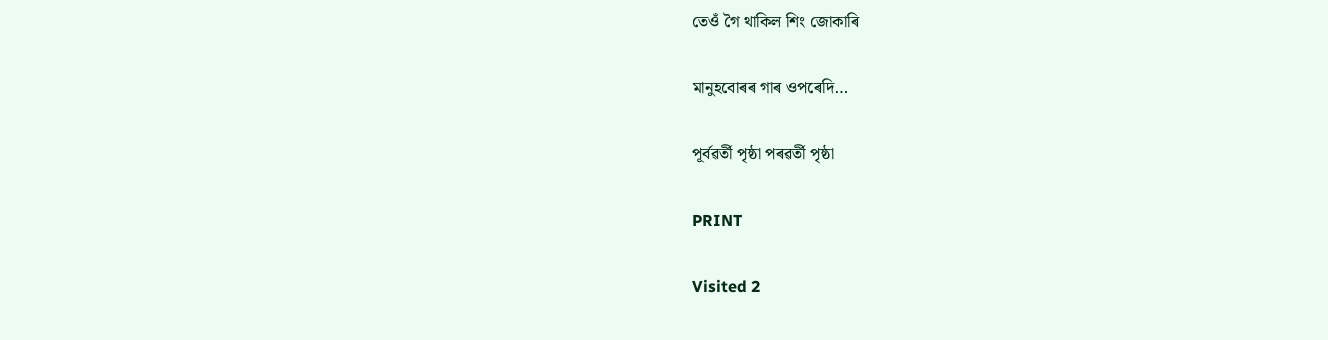তেওঁ গৈ থাকিল শিং জোকাৰি

মানুহবোৰৰ গাৰ ওপৰেদি…

পূৰ্বৱৰ্তী পৃষ্ঠা পৰৱৰ্তী পৃষ্ঠা

PRINT

Visited 2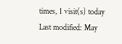times, 1 visit(s) today
Last modified: May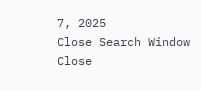7, 2025
Close Search Window
Close